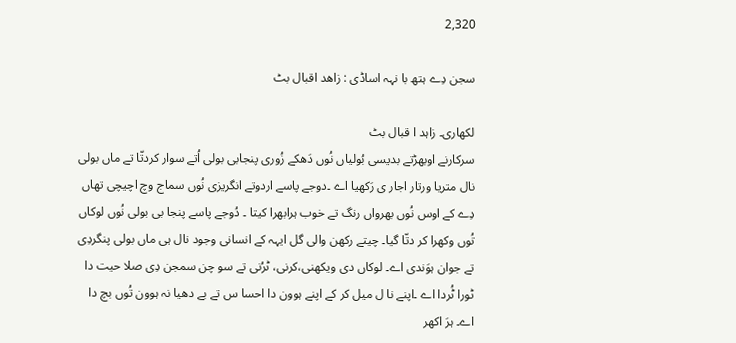2,320

سجن دِے ہتھ با نہہ اساڈی : زاھد اقبال بٹ

لکھاری۔ زاہد ا قبال بٹ
سرکارنے اوبھڑتے بدیسی بُولیاں نُوں دَھکے زُوری پنجابی بولی اُتے سوار کردتّا تے ماں بولی نال متریا ورتار اجار ی رَکھیا اے ۔دوجے پاسے اردوتے انگریزی نُوں سماج وچ اچیچی تھاں دِے کے اوس نُوں بھرواں رنگ تے خوب ہرابھرا کیتا ۔ دُوجے پاسے پنجا بی بولی نُوں لوکاں تُوں وکھرا کر دتّا گیا۔ چیتے رکھن والی گل ایہہ کے انسانی وجود نال ہی ماں بولی پنگردِی تے جوان ہوَندی اے۔ لوکاں دی ویکھنی،کرنی، ٹرُنی تے سو چن سمجن دِی صلا حیت دا ٹورا ٹُردا اے ۔اپنے نا ل میل کر کے اپنے ہوون دا احسا س تے بے دھیا نہ ہوون تُوں بچ دا اے۔ ہرَ اکھر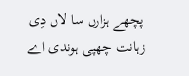پچھے ہزارں سا لاں دِی زہانت چھپی ہوندی اے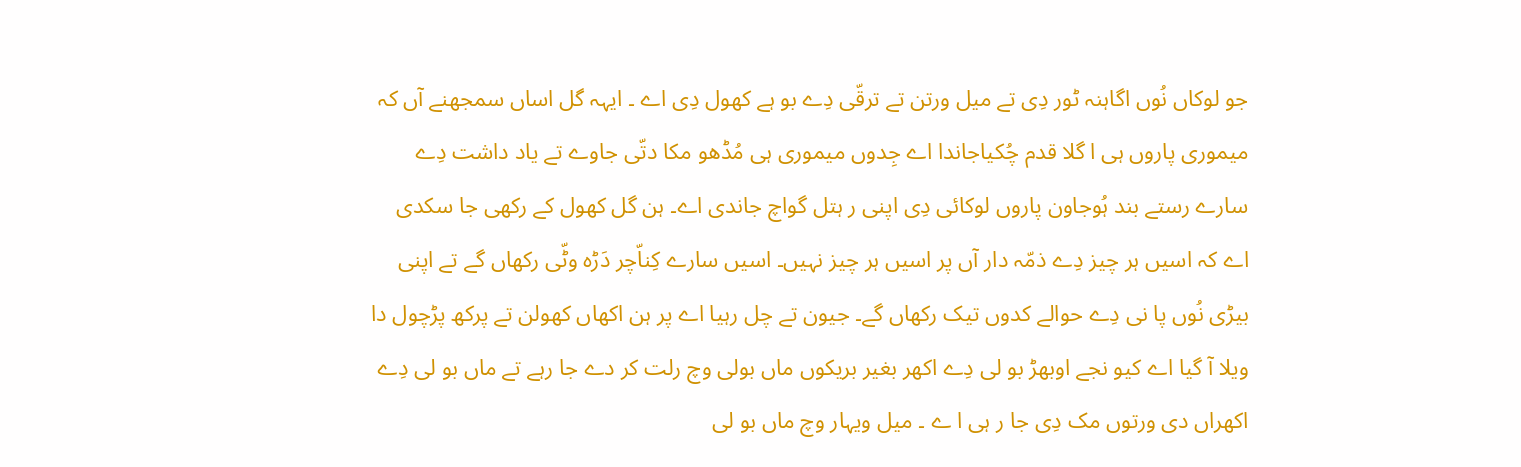جو لوکاں نُوں اگاہنہ ٹور دِی تے میل ورتن تے ترقّی دِے بو ہے کھول دِی اے ۔ ایہہ گل اساں سمجھنے آں کہ میموری پاروں ہی ا گلا قدم چُکیاجاندا اے جِدوں میموری ہی مُڈھو مکا دتّی جاوے تے یاد داشت دِے سارے رستے بند ہُوجاون پاروں لوکائی دِی اپنی ر ہتل گواچ جاندی اے۔ ہن گل کھول کے رکھی جا سکدی اے کہ اسیں ہر چیز دِے ذمّہ دار آں پر اسیں ہر چیز نہیں۔ اسیں سارے کِناّچر دَڑہ وٹّی رکھاں گے تے اپنی بیڑی نُوں پا نی دِے حوالے کدوں تیک رکھاں گے۔ جیون تے چل رہیا اے پر ہن اکھاں کھولن تے پرکھ پڑچول دا ویلا آ گیا اے کیو نجے اوبھڑ بو لی دِے اکھر بغیر بریکوں ماں بولی وچ رلت کر دے جا رہے تے ماں بو لی دِے اکھراں دی ورتوں مک دِی جا ر ہی ا ے ۔ میل ویہار وچ ماں بو لی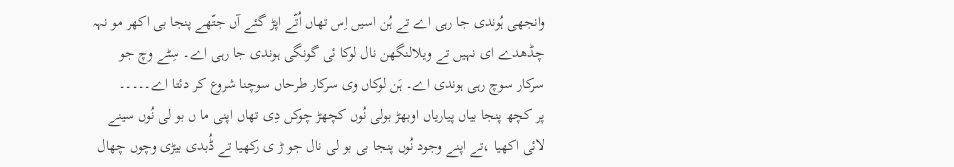وانجھی ہُوندی جا رہی اے تے ہُن اسیں اِس تھاں اُتّے اپڑ گئے آں جتّھے پنجا بی اکھر مو نہہ چڈھدے ای نہیں تے ویلالنگھن نال لوکا ئی گونگی ہوندی جا رہی اے۔ سِٹے وچ جو سرکار سوچ رہی ہوندی اے۔ ہَن لوکاں وی سرکار طرحاں سوچنا شروع کر دئتا اے۔۔۔۔۔
پر کچھ پنجا بیاں پیاریاں اوبھڑ بولی نُوں کچھڑ چوکں دِی تھاں اپنی ما ں بو لی نُوں سینے لائی اکھیا ،تے اپنے وجود نُوں پنجا بی بو لی نال جو ڑ ی رکھیا تے ڈُبدی بیڑی وچوں چھال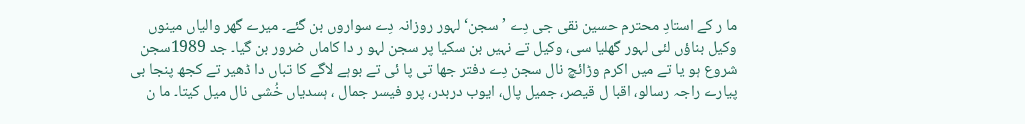ما ر کے استادِ محترم حسین نقی جی دِے ’سجن‘ لہور روزانہ دِے سواروں بن گئے۔ میرے گھر والیاں مینوں وکیل بناؤں لئی لہور گھلیا سی، وکیل تے نہیں بن سکیا پر سجن لہو ر دا کاماں ضرور بن گیا۔ جد 1989سجن شروع ہو یا تے میں اکرم وڑائچ نال سجن دِے دفتر جھا تی پا ئی تے بوہے لاگے کا تباں دا ڈھیر تے کجھ پنجا بی پیارے راجہ رسالو، اقبا ل قیصر، جمیل پال، ایوب دربدر، پرو فیسر جمال ، ہسدیاں خُشی نال میل کیتا۔ ما ن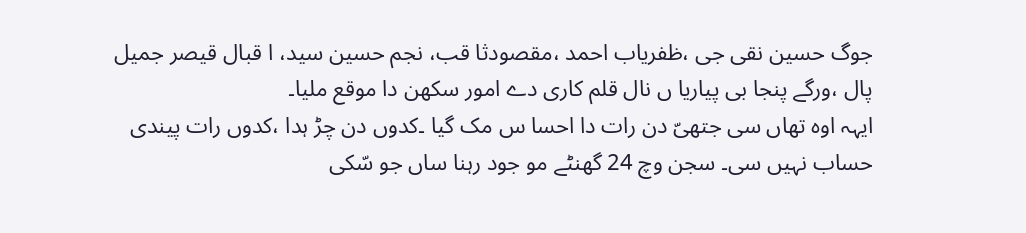جوگ حسین نقی جی ،ظفریاب احمد ،مقصودثا قب، نجم حسین سید، ا قبال قیصر جمیل پال ،ورگے پنجا بی پیاریا ں نال قلم کاری دے امور سکھن دا موقع ملیا۔
ایہہ اوہ تھاں سی جتھیّ دن رات دا احسا س مک گیا ۔کدوں دن چڑ ہدا ،کدوں رات پیندی حساب نہیں سی۔ سجن وچ 24 گھنٹے مو جود رہنا ساں جو سّکی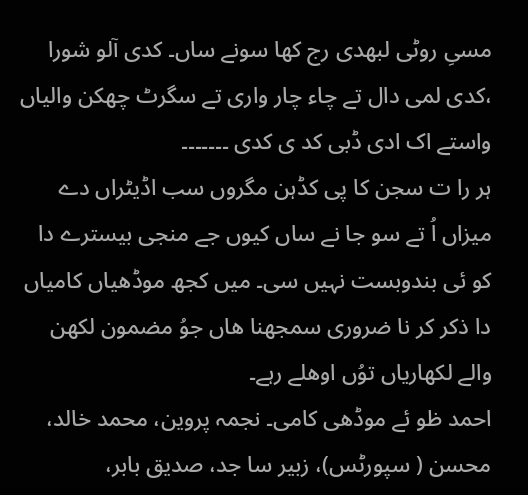مسیِ روٹی لبھدی رج کھا سونے ساں۔ کدی آلو شورا ،کدی لمی دال تے چاء چار واری تے سگرٹ چھکن والیاں واستے اک ادی ڈبی کد ی کدی ۔۔۔۔۔۔۔
ہر را ت سجن کا پی کڈہن مگروں سب اڈیٹراں دے میزاں اُ تے سو جا نے ساں کیوں جے منجی بیسترے دا کو ئی بندوبست نہیں سی۔ میں کجھ موڈھیاں کامیاں دا ذکر کر نا ضروری سمجھنا ھاں جوُ مضمون لکھن والے لکھاریاں توُں اوھلے رہے۔
احمد ظو ئے موڈھی کامی۔ نجمہ پروین، محمد خالد، محسن ( سپورٹس)، زبیر سا جد، صدیق بابر،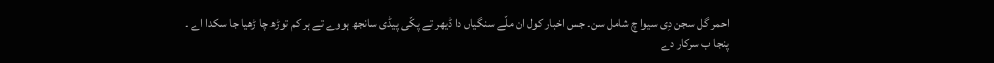احمر گل سجن دِی سیوا چ شامل سن۔ جس اخبار کول ان ملّے سنگیاں دا ڈیھر تے پکّی پیڈی سانجھ ہووے تے ہر کم توڑھ چا ڑھیا جا سکدا اے ۔
پنجا ب سرکار دے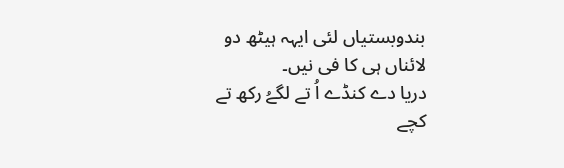بندوبستیاں لئی ایہہ ہیٹھ دو لائناں ہی کا فی نیں۔
دریا دے کنڈے اُ تے لگےُ رکھ تے کچے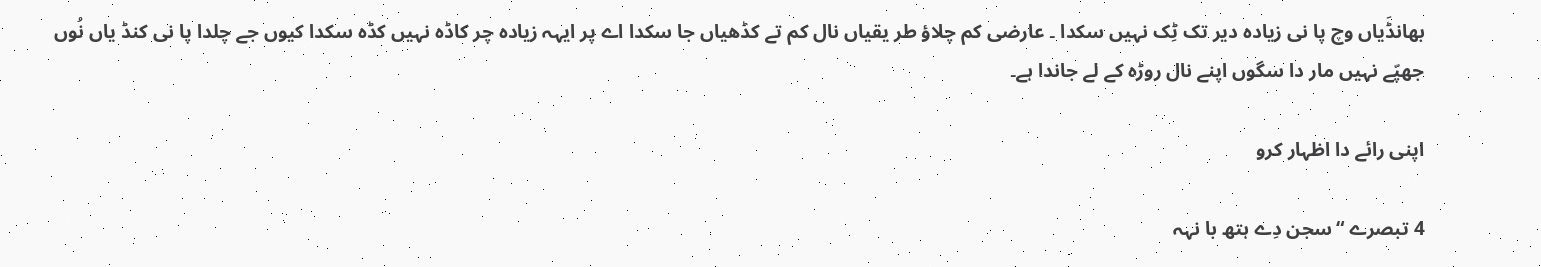بھانڈَیاں وچ پا نی زیادہ دیر تک ٹِک نہیں سکدا ۔ عارضی کم چلاؤ طر یقیاں نال کم تے کڈھیاں جا سکدا اے پر ایہہ زیادہ چر کاڈہ نہیں کڈہ سکدا کیوں جے چلدا پا نی کنڈ یاں نُوں جھپّے نہیں مار دا سگوں اپنے نال روڑہ کے لے جاندا ہے۔

اپنی رائے دا اظہار کرو

4 تبصرے “سجن دِے ہتھ با نہہ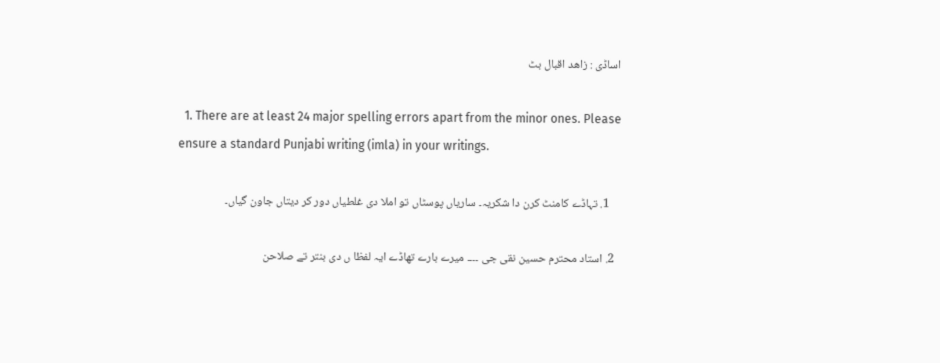اساڈی : زاھد اقبال بٹ

  1. There are at least 24 major spelling errors apart from the minor ones. Please ensure a standard Punjabi writing (imla) in your writings.

    1. تہاڈے کامنٹ کرن دا شکریہ۔ ساریاں پوسٹاں تو املا دی غلطیاں دور کر دیتاں جاون گیاں۔

  2. استاد محترم حسین نقی جی ۔۔۔۔ میرے بارے تھاڈے ایہ لفظا ں دی بنتر تے صلاحن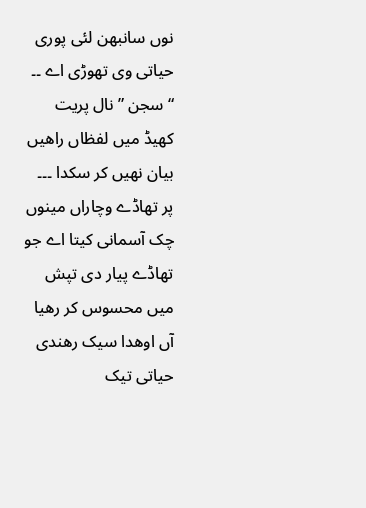نوں سانبھن لئی پوری حیاتی وی تھوڑی اے ۔۔ “سجن ” نال پریت کھیڈ میں لفظاں راھیں بیان نھیں کر سکدا ۔۔۔ پر تھاڈے وچاراں مینوں چک آسمانی کیتا اے جو تھاڈے پیار دی تپش میں محسوس کر رھیا آں اوھدا سیک رھندی حیاتی تیک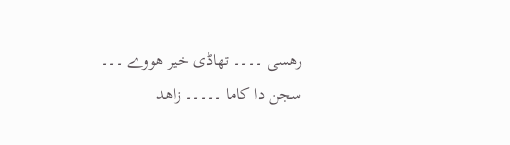رھسی ۔۔۔۔ تھاڈی خیر ھووے ۔۔۔ سجن دا کاما ۔۔۔۔۔ زاھد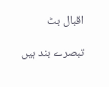اقبال بٹ

تبصرے بند ہیں